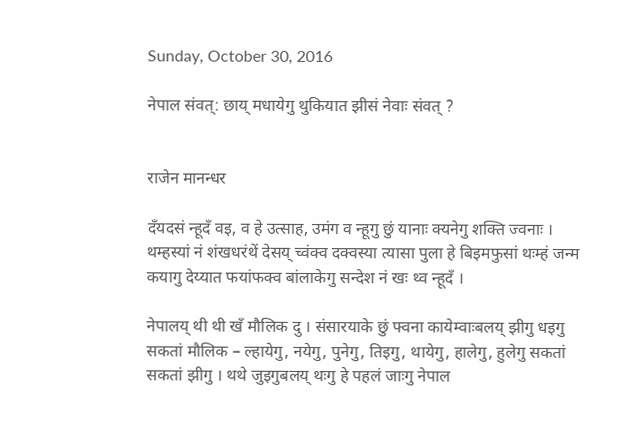Sunday, October 30, 2016

नेपाल संवत्: छाय् मधायेगु थुकियात झीसं नेवाः संवत् ?


राजेन मानन्धर

दँयदसं न्हूदँ वइ, व हे उत्साह, उमंग व न्हूगु छुं यानाः क्यनेगु शक्ति ज्वनाः । थम्हस्यां नं शंखधरंथें देसय् च्वंक्व दक्वस्या त्यासा पुला हे बिइमफुसां थःम्हं जन्म कयागु देय्यात फयांफक्व बांलाकेगु सन्देश नं खः थ्व न्हूदँ ।

नेपालय् थी थी खँ मौलिक दु । संसारयाके छुं फ्वना कायेम्वाःबलय् झीगु धइगु सकतां मौलिक – ल्हायेगु, नयेगु, पुनेगु, तिइगु, थायेगु, हालेगु, हुलेगु सकतां सकतां झीगु । थथे जुइगुबलय् थःगु हे पहलं जाःगु नेपाल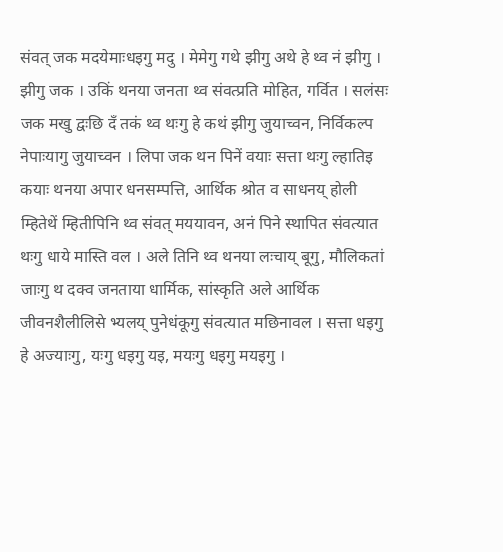संवत् जक मदयेमाःधइगु मदु । मेमेगु गथे झीगु अथे हे थ्व नं झीगु । झीगु जक । उकिं थनया जनता थ्व संवत्प्रति मोहित, गर्वित । सलंसः जक मखु द्वःछि दँ तकं थ्व थःगु हे कथं झीगु जुयाच्वन, निर्विकल्प नेपाःयागु जुयाच्वन । लिपा जक थन पिनें वयाः सत्ता थःगु ल्हातिइ कयाः थनया अपार धनसम्पत्ति, आर्थिक श्रोत व साधनय् होली म्हितेथें म्हितीपिनि थ्व संवत् मययावन, अनं पिने स्थापित संवत्यात थःगु धाये मास्ति वल । अले तिनि थ्व थनया लःचाय् बूगु, मौलिकतां जाःगु थ दक्व जनताया धार्मिक, सांस्कृति अले आर्थिक जीवनशैलीलिसे भ्यलय् पुनेधंकूगु संवत्यात मछिनावल । सत्ता धइगु हे अज्याःगु, यःगु धइगु यइ, मयःगु धइगु मयइगु ।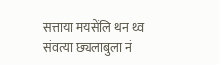सत्ताया मयसेंलि थन थ्व संवत्या छ्यलाबुला नं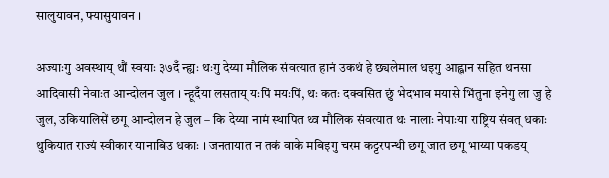सालुयावन, फ्यासुयावन ।

अज्याःगु अवस्थाय् थौं स्वयाः ३७दँ न्ह्यः थःगु देय्या मौलिक संवत्यात हानं उकथं हे छ्यलेमाल धइगु आह्वान सहित थनसा आदिवासी नेवाःत आन्दोलन जुल । न्हूदँया लसताय् यःपिं मयःपिं, थः कतः दक्वसित छुं भेदभाव मयासे भिंतुना इनेगु ला जु हे जुल, उकियालिसें छगू आन्दोलन हे जुल – कि देय्या नामं स्थापित थ्व मौलिक संवत्यात थः नालाः नेपाःया राष्ट्रिय संवत् धकाः थुकियात राज्यं स्वीकार यानाबिउ धकाः । जनतायात न तकं वाके मबिइगु चरम कट्टरपन्थी छगू जात छगू भाय्या पकडय्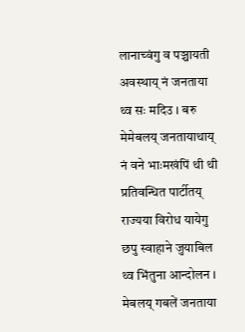लानाच्वंगु व पञ्चायती अवस्थाय् नं जनताया थ्व सः मदिउ । बरु मेमेबलय् जनतायाथाय् नं वने भाःमखंपिं थी थी प्रतिवन्धित पार्टीतय् राज्यया विरोध यायेगु छपु स्वाहाने जुयाबिल थ्व भिंतुना आन्दोलन । मेबलय् गबलें जनताया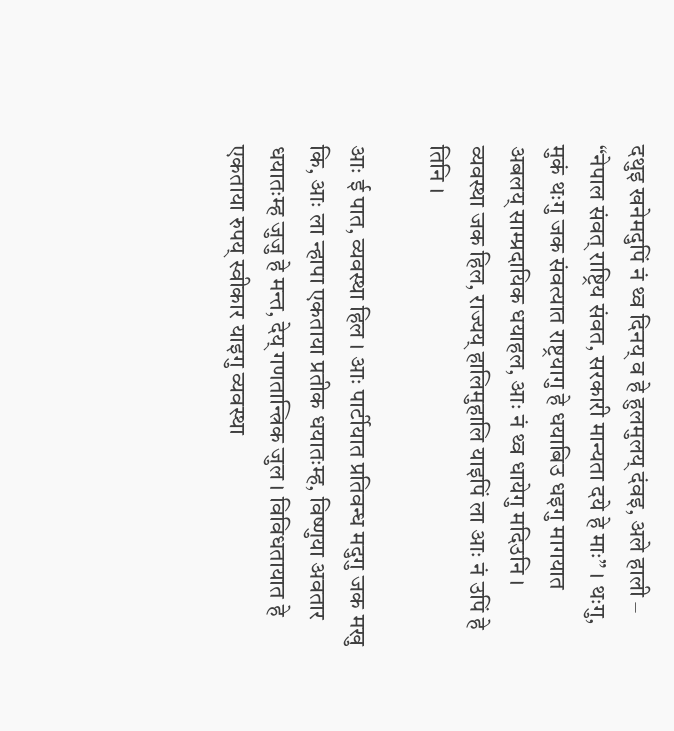दथुइ खनेमदुपिं नं थ्व दिनय् व हे हुलमुलय् दंवइ, अले हाली – “नेपाल संवत् राष्ट्रिय संवत, सरकारी मान्यता दये हे माः” । थःगु, मुकं थःगु जक संवत्यात राष्ट्रयागु हे धयाबिउ धइगु मागयात अबलय् साम्प्रदायिक धयाहल, आः नं थ्व धायेगु मदिउनि । व्यवस्था जक हिल, राज्यय् हालिमुहालि याइपिं ला आः नं उपिं हे तिनि ।

आः ई पात, व्यवस्था हिल । आः पार्टीयात प्रतिवन्ध मदुगु जक मखु कि, आः ला न्हापा एकताया प्रतीक धयातःम्ह, विष्णुया अवतार धयातःम्ह जुजु हे मन्त, देय् गणतान्त्रिक जुल । विविधतायात हे एकताया रुपय् स्वीकार याइगु व्यवस्था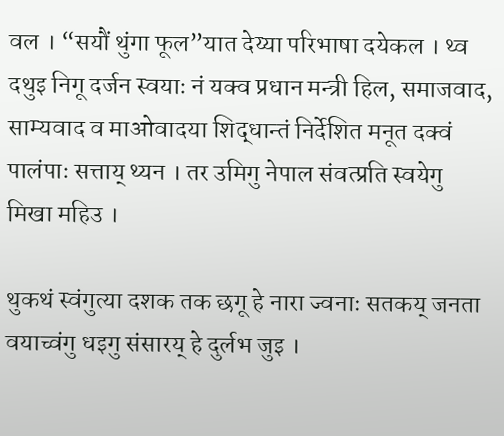वल । “सयौं थुंगा फूल”यात देय्या परिभाषा दयेकल । थ्व दथुइ निगू दर्जन स्वयाः नं यक्व प्रधान मन्त्री हिल, समाजवाद, साम्यवाद व माओवादया शिद्धान्तं निर्देशित मनूत दक्वं पालंपाः सत्ताय् थ्यन । तर उमिगु नेपाल संवत्प्रति स्वयेगु मिखा महिउ ।

थुकथं स्वंगुत्या दशक तक छगू हे नारा ज्वनाः सतकय् जनता वयाच्वंगु धइगु संसारय् हे दुर्लभ जुइ ।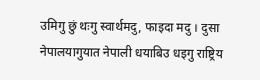उमिगु छुं थःगु स्वार्थमदु, फाइदा मदु । दुसा नेपालयागुयात नेपाली धयाबिउ धइगु राष्ट्रिय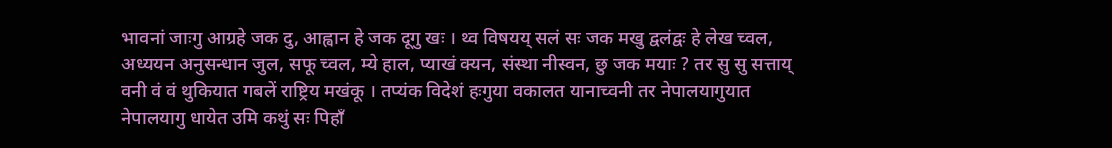भावनां जाःगु आग्रहे जक दु, आह्वान हे जक दूगु खः । थ्व विषयय् सलं सः जक मखु द्वलंद्वः हे लेख च्वल, अध्ययन अनुसन्धान जुल, सफू च्वल, म्ये हाल, प्याखं क्यन, संस्था नीस्वन, छु जक मयाः ? तर सु सु सत्ताय् वनी वं वं थुकियात गबलें राष्ट्रिय मखंकू । तप्यंक विदेशं हःगुया वकालत यानाच्वनी तर नेपालयागुयात नेपालयागु धायेत उमि कथुं सः पिहाँ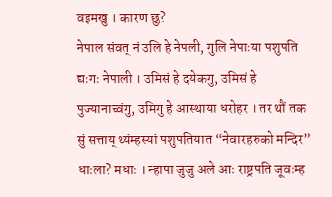वइमखु । कारण छु?
नेपाल संवत् नं उलि हे नेपली, गुलि नेपाःया पशुपति द्यःगः नेपाली । उमिसं हे दयेकगु, उमिसं हे पुज्यानाच्वंगु, उमिगु हे आस्थाया धरोहर । तर थौं तक सुं सत्ताय् थ्यंम्हस्यां पशुपतियात “नेवारहरुको मन्दिर” धाःला? मधाः । न्हापा जुजु अले आः राष्ट्रपति जूवःम्ह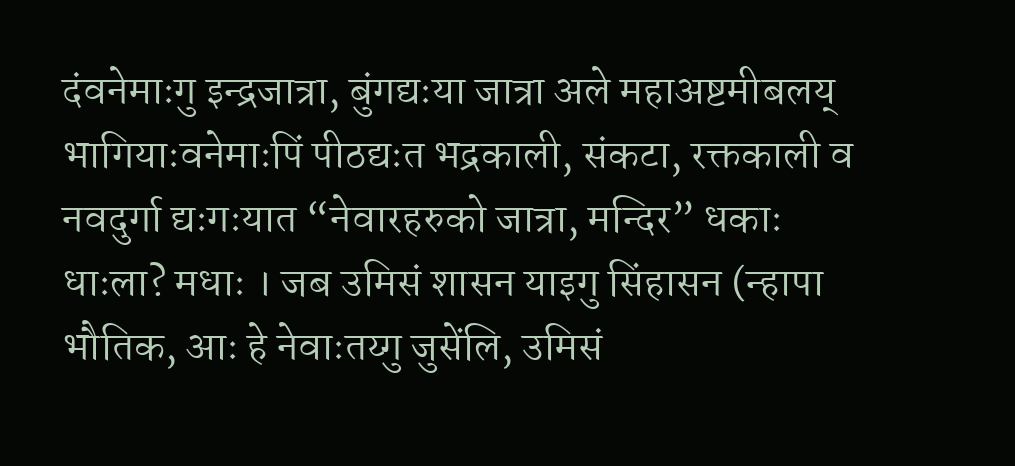दंवनेमाःगु इन्द्रजात्रा, बुंगद्यःया जात्रा अले महाअष्टमीबलय् भागियाःवनेमाःपिं पीठद्यःत भद्रकाली, संकटा, रक्तकाली व नवदुर्गा द्यःगःयात “नेवारहरुको जात्रा, मन्दिर” धकाः धाःला? मधाः । जब उमिसं शासन याइगु सिंहासन (न्हापा भौतिक, आः हे नेवाःतय्गु जुसेंलि, उमिसं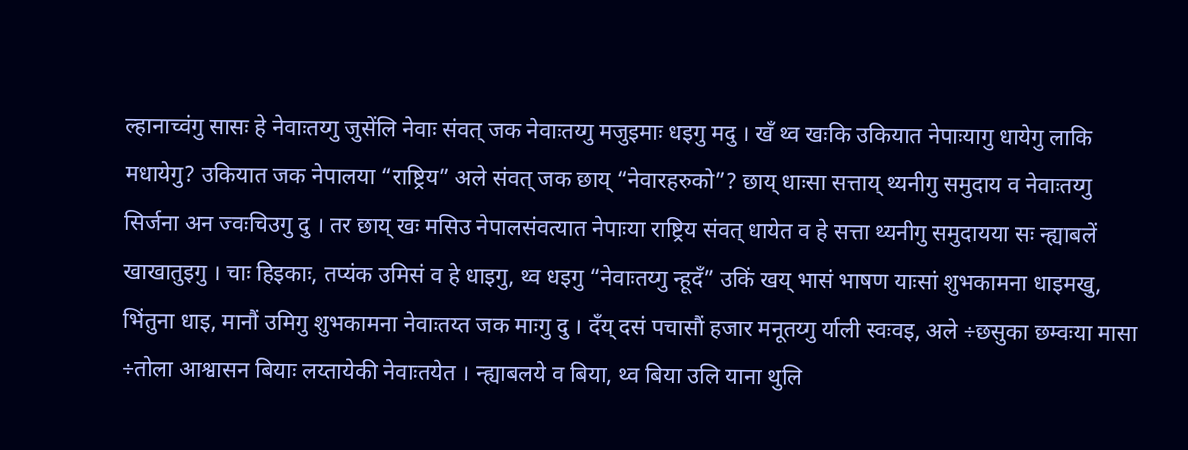ल्हानाच्वंगु सासः हे नेवाःतय्गु जुसेंलि नेवाः संवत् जक नेवाःतय्गु मजुइमाः धइगु मदु । खँ थ्व खःकि उकियात नेपाःयागु धायेगु लाकि मधायेगु? उकियात जक नेपालया “राष्ट्रिय” अले संवत् जक छाय् “नेवारहरुको”? छाय् धाःसा सत्ताय् थ्यनीगु समुदाय व नेवाःतय्गु सिर्जना अन ज्वःचिउगु दु । तर छाय् खः मसिउ नेपालसंवत्यात नेपाःया राष्ट्रिय संवत् धायेत व हे सत्ता थ्यनीगु समुदायया सः न्ह्याबलें खाखातुइगु । चाः हिइकाः, तप्यंक उमिसं व हे धाइगु, थ्व धइगु “नेवाःतय्गु न्हूदँ” उकिं खय् भासं भाषण याःसां शुभकामना धाइमखु, भिंतुना धाइ, मानौं उमिगु शुभकामना नेवाःतय्त जक माःगु दु । दँय् दसं पचासौं हजार मनूतय्गु र्याली स्वःवइ, अले ÷छसुका छम्वःया मासा ÷तोला आश्वासन बियाः लय्तायेकी नेवाःतयेत । न्ह्याबलये व बिया, थ्व बिया उलि याना थुलि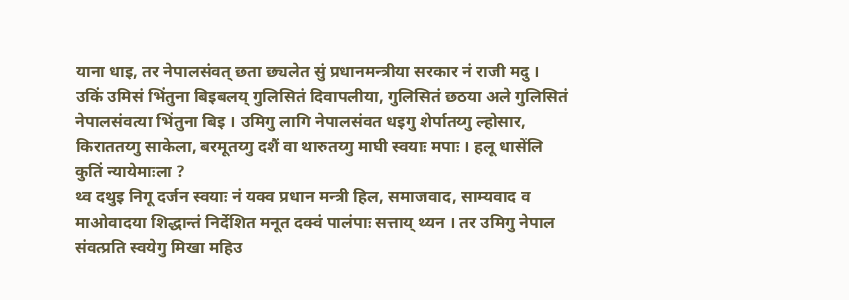याना धाइ, तर नेपालसंवत् छता छ्यलेत सुं प्रधानमन्त्रीया सरकार नं राजी मदु । उकिं उमिसं भिंतुना बिइबलय् गुलिसितं दिवापलीया, गुलिसितं छठया अले गुलिसितं नेपालसंवत्या भिंतुना बिइ । उमिगु लागि नेपालसंवत धइगु शेर्पातय्गु ल्होसार, किराततय्गु साकेला, बरमूतय्गु दशैं वा थारुतय्गु माघी स्वयाः मपाः । हलू धासेंलि कुतिं न्यायेमाःला ?
थ्व दथुइ निगू दर्जन स्वयाः नं यक्व प्रधान मन्त्री हिल, समाजवाद, साम्यवाद व माओवादया शिद्धान्तं निर्देशित मनूत दक्वं पालंपाः सत्ताय् थ्यन । तर उमिगु नेपाल संवत्प्रति स्वयेगु मिखा महिउ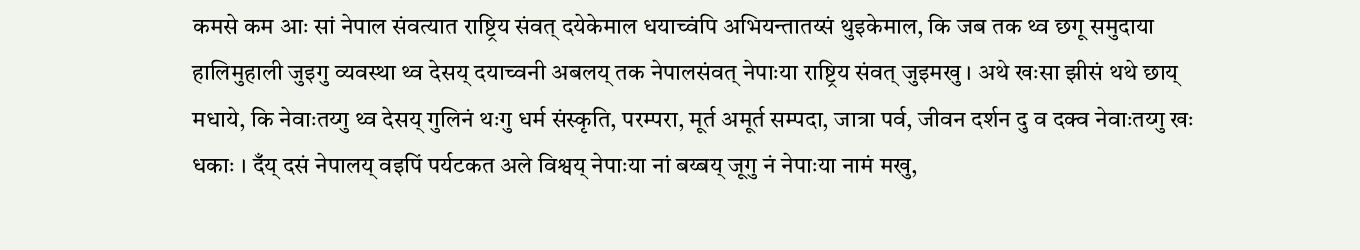कमसे कम आः सां नेपाल संवत्यात राष्ट्रिय संवत् दयेकेमाल धयाच्वंपि अभियन्तातय्सं थुइकेमाल, कि जब तक थ्व छगू समुदाया हालिमुहाली जुइगु व्यवस्था थ्व देसय् दयाच्वनी अबलय् तक नेपालसंवत् नेपाःया राष्ट्रिय संवत् जुइमखु । अथे खःसा झीसं थथे छाय् मधाये, कि नेवाःतय्गु थ्व देसय् गुलिनं थःगु धर्म संस्कृति, परम्परा, मूर्त अमूर्त सम्पदा, जात्रा पर्व, जीवन दर्शन दु व दक्व नेवाःतय्गु खः धकाः । दँय् दसं नेपालय् वइपिं पर्यटकत अले विश्वय् नेपाःया नां बय्बय् जूगु नं नेपाःया नामं मखु,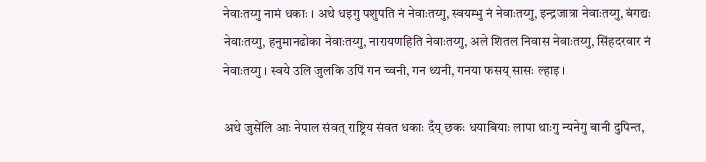नेवाःतय्गु नामं धकाः । अथे धइगु पशुपति नं नेवाःतय्गु, स्वयम्भु नं नेवाःतय्गु, इन्द्रजात्रा नेवाःतय्गु, बंगद्यः नेवाःतय्गु, हनुमानढोका नेवाःतय्गु, नारायणहिति नेवाःतय्गु, अले शितल निवास नेवाःतय्गु, सिंहदरवार नं नेवाःतय्गु । स्वये उलि जुलकि उपिं गन च्वनी, गन थ्यनी, गनया फसय् सासः ल्हाइ ।

अथे जुसेंलि आः नेपाल संवत् राष्ट्रिय संवत धकाः दँय् छकः धयाबियाः लापा थाःगु न्यनेगु बानी दुपिन्त,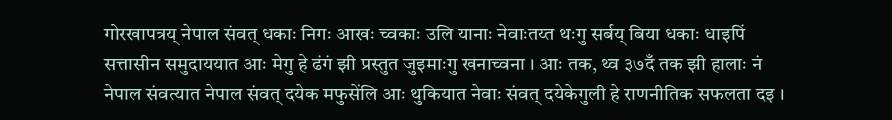गोरखापत्रय् नेपाल संवत् धकाः निगः आखः च्वकाः उलि यानाः नेवाःतय्त थःगु सर्बय् बिया धकाः धाइपिं सत्तासीन समुदाययात आः मेगु हे ढंगं झी प्रस्तुत जुइमाःगु खनाच्वना । आः तक, थ्व ३७दँ तक झी हालाः नं नेपाल संवत्यात नेपाल संवत् दयेक मफुसेंलि आः थुकियात नेवाः संवत् दयेकेगुली हे राणनीतिक सफलता दइ ।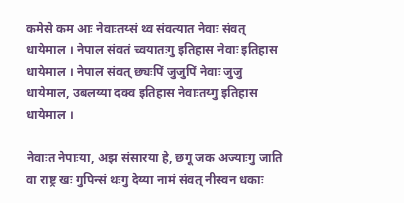कमेसे कम आः नेवाःतय्सं थ्व संवत्यात नेवाः संवत् धायेमाल । नेपाल संवतं च्वयातःगु इतिहास नेवाः इतिहास धायेमाल । नेपाल संवत् छ्यःपिं जुजुपिं नेवाः जुजु धायेमाल, उबलय्या दक्व इतिहास नेवाःतय्गु इतिहास धायेमाल ।

नेवाःत नेपाःया, अझ संसारया हे, छगू जक अज्याःगु जाति वा राष्ट्र खः गुपिन्सं थःगु देय्या नामं संवत् नीस्वन धकाः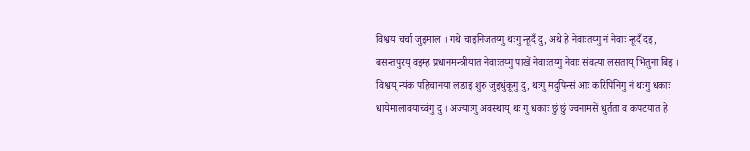विश्वय चर्चा जुइमाल । गथे चाइनिजतय्गु थःगु न्हूदँ दु, अथे हे नेवाःतय्गु नं नेवाः न्हूदँ दइ, बसन्तपुरय् वइम्ह प्रधानमन्त्रीयात नेवाःतय्गु पाखें नेवाःतय्गु नेवाः संवत्या लसताय् भिंतुना बिइ । विश्वय् न्यंक पहिचानया लडाइ शुरु जुइधुंकूगु दु, थःगु मदुपिन्सं आः करिपिनिगु नं थःगु धकाः धायेमालावयाच्वंगु दु । अज्याःगु अवस्थाय् थः गु धकाः छुं छुं ज्वनामसें धुर्तता व कपटयात हे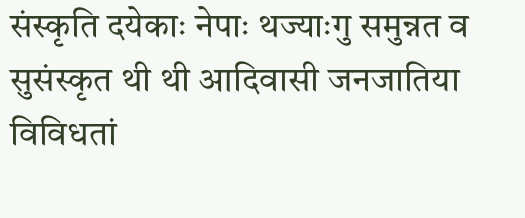संस्कृति दयेकाः नेपाः थज्याःगु समुन्नत व सुसंस्कृत थी थी आदिवासी जनजातिया विविधतां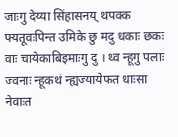जाःगु देय्या सिंहासनय् थपक्क फ्यतूवःपिन्त उमिके छु मदु धकाः छकः वाः चायेकाबिइमाःगु दु । थ्व न्हूगु पलाः ज्वनाः न्हूकथं न्ह्यज्यायेफत धाःसा नेवाःत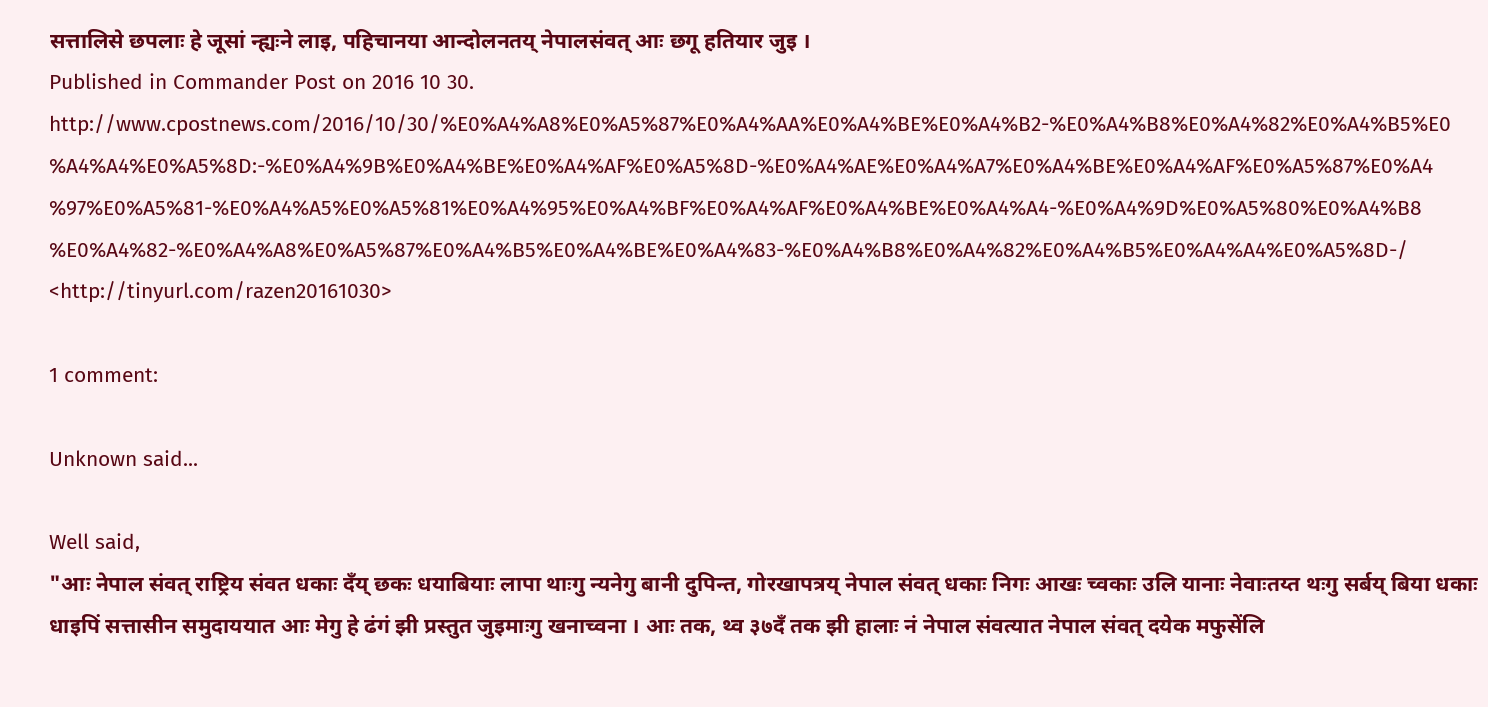सत्तालिसे छपलाः हे जूसां न्ह्यःने लाइ, पहिचानया आन्दोलनतय् नेपालसंवत् आः छगू हतियार जुइ ।
Published in Commander Post on 2016 10 30.
http://www.cpostnews.com/2016/10/30/%E0%A4%A8%E0%A5%87%E0%A4%AA%E0%A4%BE%E0%A4%B2-%E0%A4%B8%E0%A4%82%E0%A4%B5%E0%A4%A4%E0%A5%8D:-%E0%A4%9B%E0%A4%BE%E0%A4%AF%E0%A5%8D-%E0%A4%AE%E0%A4%A7%E0%A4%BE%E0%A4%AF%E0%A5%87%E0%A4%97%E0%A5%81-%E0%A4%A5%E0%A5%81%E0%A4%95%E0%A4%BF%E0%A4%AF%E0%A4%BE%E0%A4%A4-%E0%A4%9D%E0%A5%80%E0%A4%B8%E0%A4%82-%E0%A4%A8%E0%A5%87%E0%A4%B5%E0%A4%BE%E0%A4%83-%E0%A4%B8%E0%A4%82%E0%A4%B5%E0%A4%A4%E0%A5%8D-/
<http://tinyurl.com/razen20161030>

1 comment:

Unknown said...

Well said,
"आः नेपाल संवत् राष्ट्रिय संवत धकाः दँय् छकः धयाबियाः लापा थाःगु न्यनेगु बानी दुपिन्त, गोरखापत्रय् नेपाल संवत् धकाः निगः आखः च्वकाः उलि यानाः नेवाःतय्त थःगु सर्बय् बिया धकाः धाइपिं सत्तासीन समुदाययात आः मेगु हे ढंगं झी प्रस्तुत जुइमाःगु खनाच्वना । आः तक, थ्व ३७दँ तक झी हालाः नं नेपाल संवत्यात नेपाल संवत् दयेक मफुसेंलि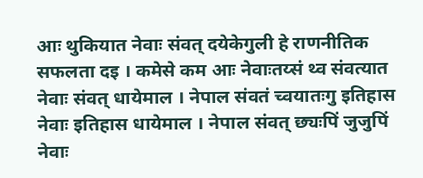आः थुकियात नेवाः संवत् दयेकेगुली हे राणनीतिक सफलता दइ । कमेसे कम आः नेवाःतय्सं थ्व संवत्यात नेवाः संवत् धायेमाल । नेपाल संवतं च्वयातःगु इतिहास नेवाः इतिहास धायेमाल । नेपाल संवत् छ्यःपिं जुजुपिं नेवाः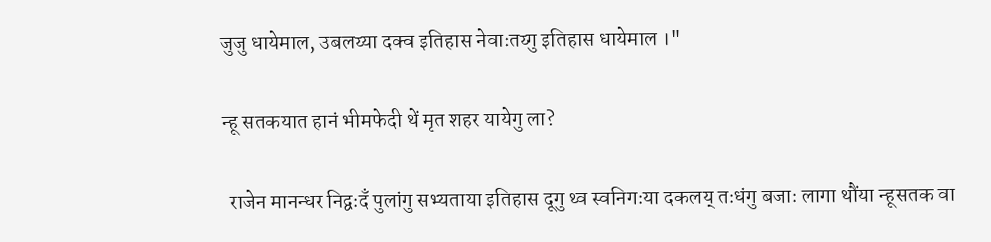जुजु धायेमाल, उबलय्या दक्व इतिहास नेवाःतय्गु इतिहास धायेमाल ।"

न्हू सतकयात हानं भीमफेदी थें मृत शहर यायेगु ला?

  राजेन मानन्धर निद्वःदँ पुलांगु सभ्यताया इतिहास दूगु थ्व स्वनिगःया दकलय् तःधंगु बजाः लागा थौंया न्हूसतक वा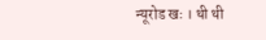न्यूरोड खः । थी थी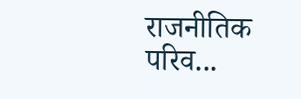राजनीतिक परिव...